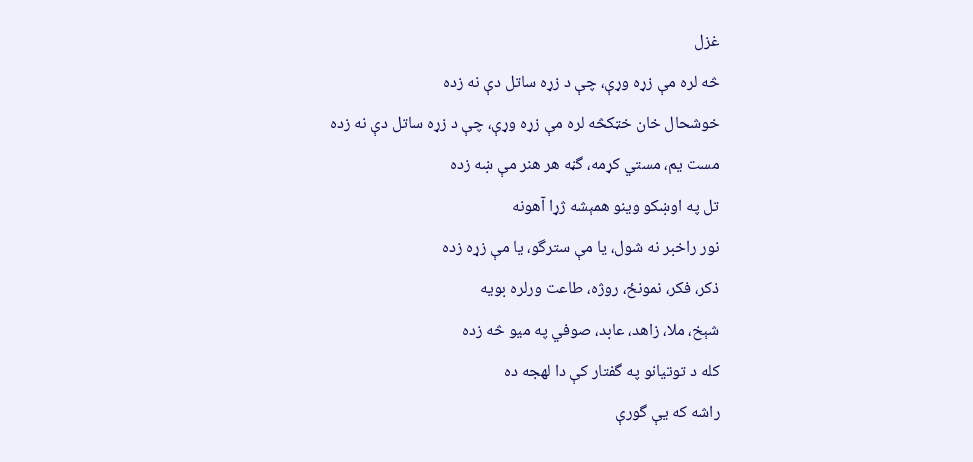غزل
څه لره مې زړه وړې، چې د زړه ساتل دې نه زده
خوشحال خان خټکڅه لره مې زړه وړې، چې د زړه ساتل دې نه زده
مست يم، مستي کړمه، گڼه هر هنر مې ښه زده
تل په اوښکو وينو همېشه ژړا آهونه
نور راخبر نه شول، يا مې سترگو، يا مې زړه زده
ذکر، فکر، نمونځ، روژه، طاعت ورلره بويه
شېخ، ملا، زاهد، عابد، صوفي په ميو څه زده
کله د توتيانو په گفتار کې دا لهجه ده
راشه که يې گورې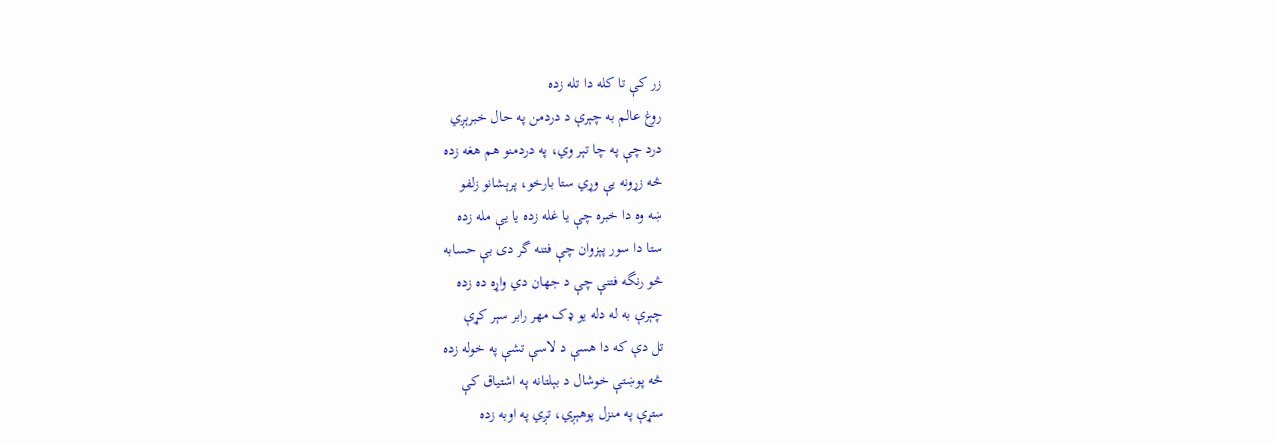زر کې تا کله دا تله زده
روغ عالم به چېرې د دردمن په حال خبرېږي
درد چې په چا تېر وي، په دردمنو هم هغه زده
څه زړونه يې وړي ستا بارخو، پرېشانو زلفو
ښه وه دا خبره چې يا غله زده يا يې مله زده
ستا دا سور پېزوان چې فتنه گر دی بې حسابه
څو رنگه فتنې چې د جهان دي واړه ده زده
چېرې به له دله يو ډک مهر رابر سېر کړې
تل دې که دا هسې د لاسې تشې په خوله زده
څه پوښتې خوشال د بېلتانه په اشتياق کې
ستړې په منزل پوهېږي، تږي په اوبه زده